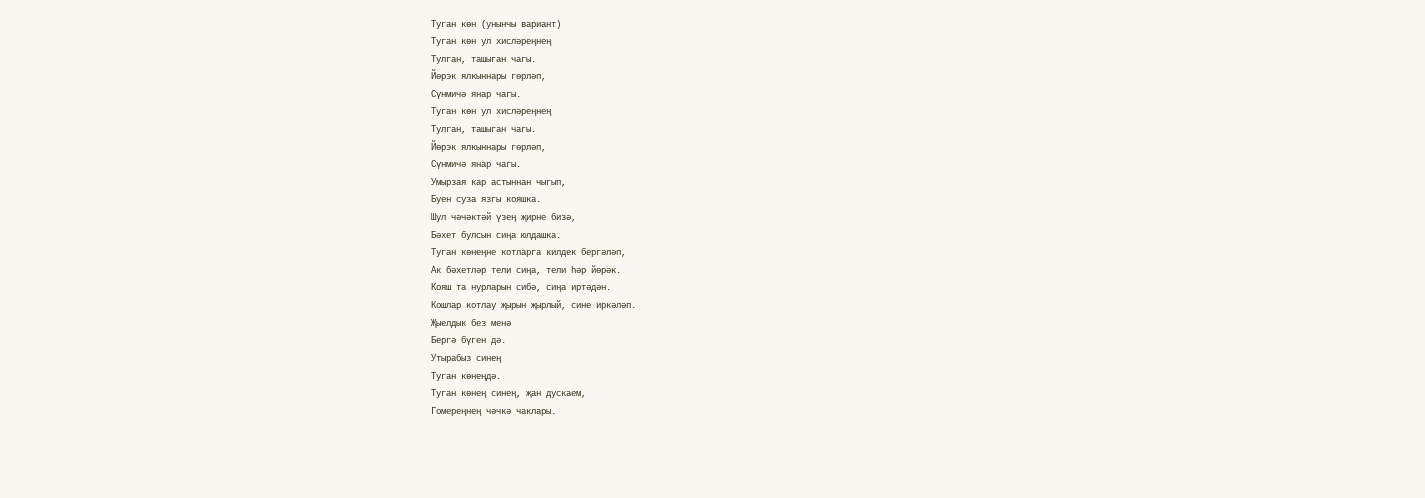Туган көн (унынчы вариант)
Туган көн ул хисләреңнең
Тулган, ташыган чагы.
Йөрэк ялкыннары гөрләп,
Сүнмичә янар чагы.
Туган көн ул хисләреңнең
Тулган, ташыган чагы.
Йөрэк ялкыннары гөрләп,
Сүнмичә янар чагы.
Умырзая кар астыннан чыгып,
Буен суза язгы кояшка.
Шул чәчәктәй үзең җирне бизә,
Бәхет булсын сиңа юлдашка.
Туган көнеңне котларга килдек бергәләп,
Ак бәхетләр тели сиңа, тели һәр йөрәк.
Кояш та нурларын сибә, сиңа иртәдән.
Кошлар котлау җырын җырлый, сине иркәләп.
Җыелдык без менә
Бергә бүген дә.
Утырабыз синең
Туган көнеңдә.
Туган көнең синең, җан дускаем,
Гомереңнең чәчкә чаклары.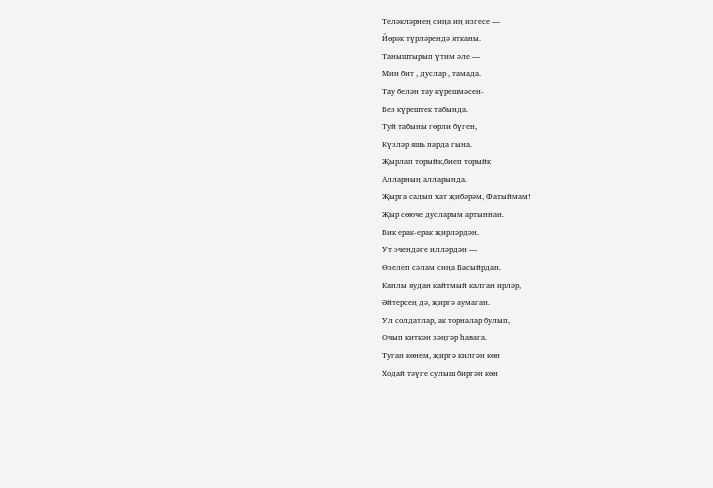Теләкләрнең сиңа иң изгесе —
Йөрәк түрләрендә ятканы.
Таныштырып үтим әле —
Мин бит , дуслар , тамада.
Тау белән тау күрешмәсен-
Без күрештек табында.
Туй табыны гөрли бүген,
Күзләр яшь парда гына.
Җырлап торыйк,биеп торыйк
Алларның алларында.
Җырга салып хат җибәрәм, Фатыймам!
Җыр сөюче дусларым артыннан.
Бик ерак-ерак җирләрдән.
Ут эчендәге илләрдән —
Өзелеп сәлам сиңа Басыйрдан.
Канлы яудан кайтмый калган ирләр,
Әйтерсең дә, җиргә аумаган.
Ул солдатлар, ак торналар булып,
Очып киткән зәңгәр һавага.
Туган көнем, җиргә килгән көн
Ходай тәүге сулыш биргән көн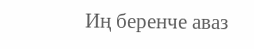Иң беренче аваз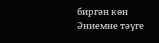биргән көн
Әниемне тәүге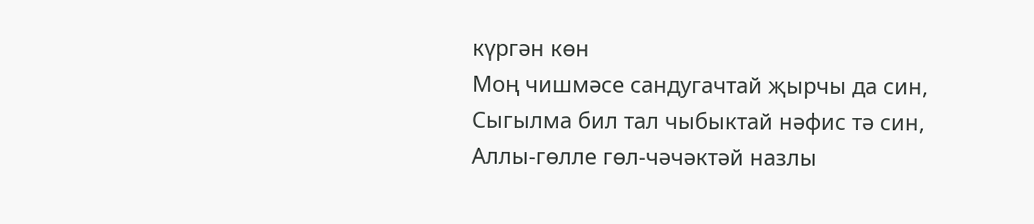күргән көн
Моң чишмәсе сандугачтай җырчы да син,
Сыгылма бил тал чыбыктай нәфис тә син,
Аллы-гөлле гөл-чәчәктәй назлы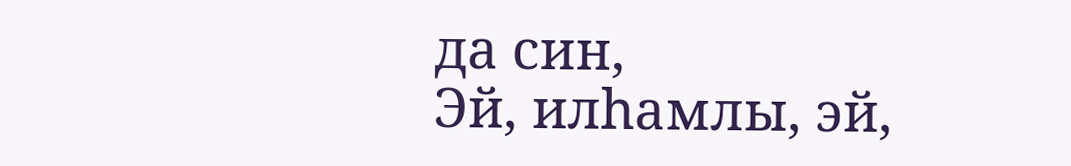да син,
Эй, илһамлы, эй,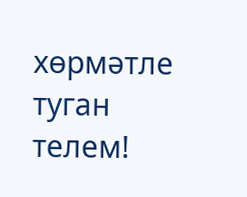хөрмәтле туган телем!